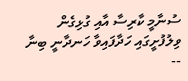ސުނާމީ ކާރިސާ އާއި ގުޅިގެން ވިލުފުށީގައި ހަދާފައިވާ ހަނދާނީ ބިނާ --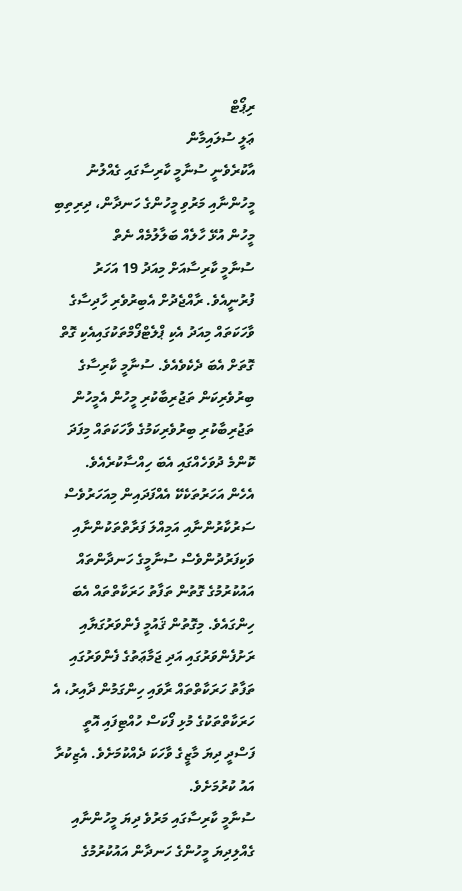ރިޕޯޓް
ޢަލީ ސުލައިމާން
އާކުރެވެނީ ސުނާމީ ކާރިސާގައި ގެއްލުނު މީހުންނާއި މަރުވި މީހުންގެ ހަނދާން، ދިރިތިބި މީހުން އުޅޭ ހާލެއް ބަލާލުމެއް ނެތް
ސުނާމީ ކާރިސާއަށް މިއަދު 19 އަހަރު ފުރުނީއެވެ. ރާއްޖެދުށް އެބިރުވެރި ހާދިސާގެ ވާހަކަތައް މިއަދު އެކި ޕްލެޓްފޯމްތަކުގައިއެކި ގޮތް ގޮތަށް އެބަ ދެކެވެއެވެ. ސުނާމީ ކާރިސާގެ ބިރުވެރިކަން ތަޖުރިބާކުރި މީހުން އެމީހުން ތަޖުރިބާކުރި ބިރުވެރިކަމުގެ ވާހަކަތައް މިފަދަ ކޮންމެ ދުވަހެއްގައި އެބަ ހިއްސާކުރެއެވެ.
އެހެން އަހަރުތަކެކޭ އެއްފަދައިން މިއަހަރުވެސް ސަރުކާރުންނާއި އަމިއްލަ ފަރާތްތަކުންނާއި ވަކިފަރުދުންވެސް ސުނާމީގެ ހަނދާންތައް އައުކުރުމުގެ ގޮތުން ތަފާތު ހަރަކާތްތައް އެބަ ހިންގައެވެ. މިގޮތުން ޤައުމީ ފެންވަރުގަޔާއި ރަށުފެންވަރުގައި އަދި ޖަމާޢަތުގެ ފެންވަރުގައި ތަފާތު ހަރަކާތްތައް ރާވައި ހިންގަމުން ދާއިރު، އެ ހަރަކާތްތަކުގެ މުޅި ފޯކަސް ހުއްޓިފައި އޮތީ ފަސްދީ ދިޔަ މާޒީގެ ވާހަކަ ދެއްކުމަށެވެ. އެޒިކުރާ އައު ކުރުމަށެވެ.
ސުނާމީ ކާރިސާގައި މަރުވެ ދިޔަ މީހުންނާއި ގެއްލިދިޔަ މީހުންގެ ހަނދާން އައުކުރުމުގެ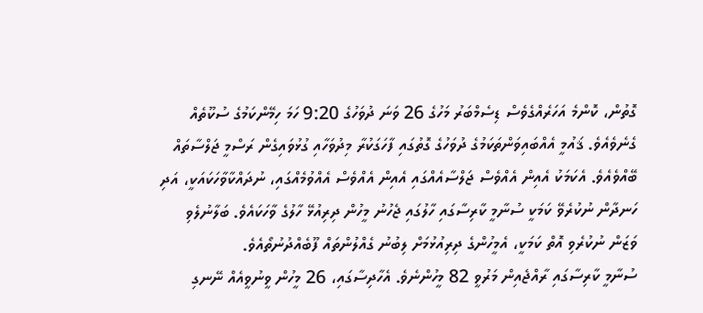ގޮތުން، ކޮންމެ އަހަރެއްގެވެސް ޑިސެމްބަރު މަހުގެ 26 ވަނަ ދުވަހުގެ 9:20 ހަމަ ހިމޭންކަމުގެ ސުކޫތެއް ގެނެވެއެވެ. ޤައުމީ އެއްބައިވަންތަކަމުގެ ދުވަހުގެ ގޮތުގައި ފާހަގަކުރާ މިދުވަހާއި ގުޅުވައިގެން ރަސްމީ ޖަލްސާތައް ބޭއްވެއެވެ. އެކަމަކު އެއިން އެއްވެސް ޖަލްސާއެއްގައި އެއިން އެއްވެސް އެއްވުމެއްގައި، ނުދައްކާވާހަކައަކީ، އަދި ހަނދާން ނުކުރެވޭ ކަމަކީ ސުނާމީ ކާރިސާގައި ހާލުގައި ޖެހުނު މީހުން ދިރިއުޅޭ ހާލުގެ ވާހަކައެވެ. ބަލާނުލެވި ވަޒަން ނުކުރެވި އޮތް ކަމަކީ، އެމީހުންގެ ދިރިއުޅުމަށް ލިބުނު ގެއްލުންތައް ފޫބެއްދުނުތޯއެވެ.
ސުނާމީ ކާރިސާގައި ރާއްޖެއިން މަރުވީ 82 މީހުންނެވެ. އެހާދިސާގައި، 26 މީހުން ވީނުވީއެއް ނޭނގި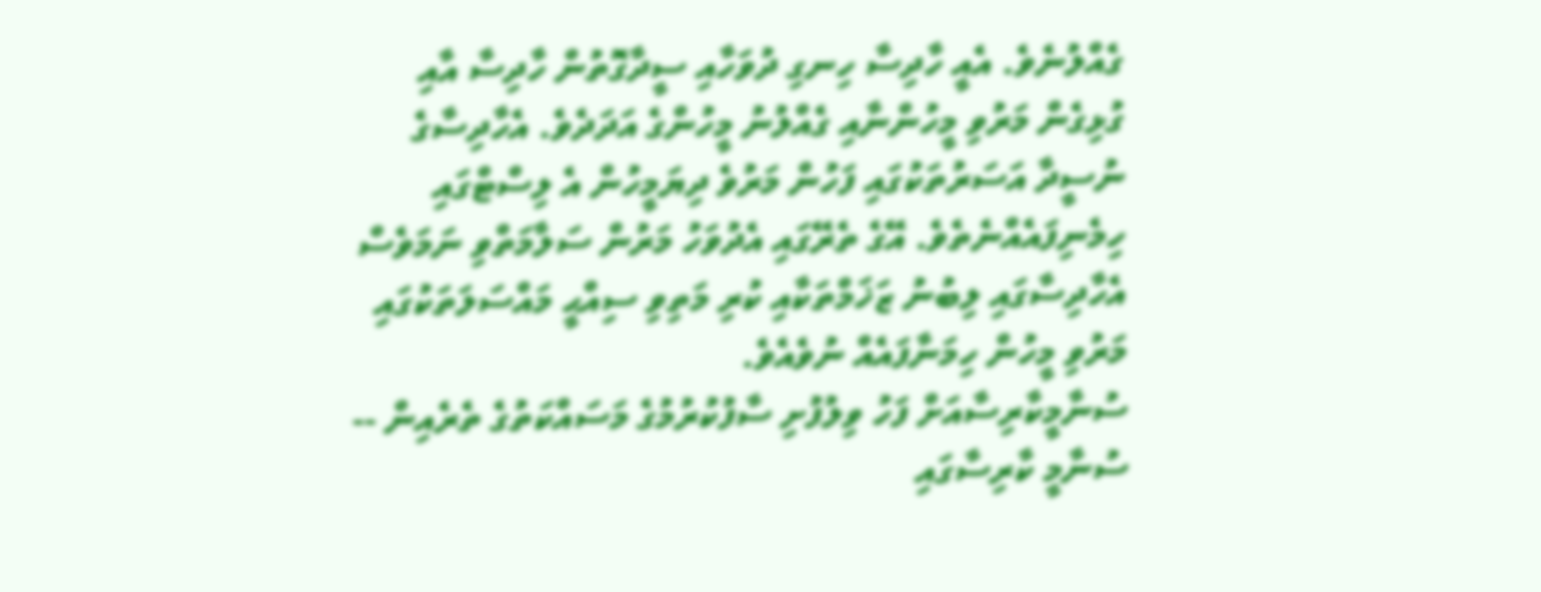ގެއްލުނެވެ. އެއީ ހާދިސާ ހިނގި ދުވަހާއި ސީދާގޮތުން ހާދިސާ އާއި ގުޅިގެން މަރުވި މީހުންނާއި ގެއްލުނު މީހުންގެ އަދަދެވެ. އެހާދިސާގެ ނުސީދާ އަސަރުތަކުގައި ފަހުން މަރުވެ ދިޔަމީހުން އެ ލިސްޓްގައި ހިމެނިފައެއްނެތެވެ. އޭގެ ތެރޭގައި އެދުވަހު މަރުން ސަލާމަތްވި ނަމަވެސް އެހާދިސާގައި ލިބުނު ޒަޚަމްތަކާއި ކުރި މަތިވި ސިއްޙީ މައްސަލަތަކުގައި މަރުވި މީހުން ހިމަނާފައެއް ނުވެއެވެ.
ސުނާމީކާރިސާއަށް ފަހު ވިލުފުށި ސާފުކުރުމުގެ މަސައްކަތުގެ ތެރެއިން --
ސުނާމީ ކާރިސާގައި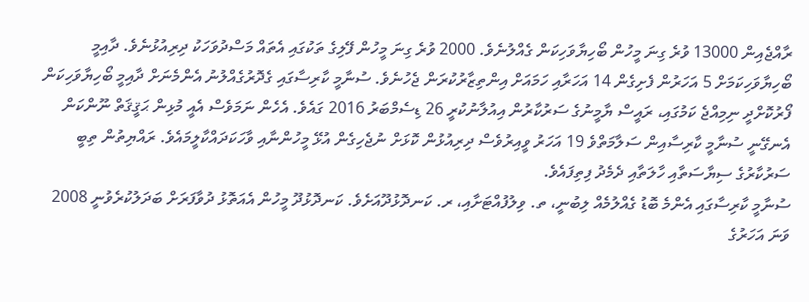ރާއްޖެއިން 13000 ވުރެ ގިނަ މީހުން ބޯހިޔާވަހިކަން ގެއްލުނެވެ. 2000 ވުރެ ގިނަ މީހުން ފޭލިގެ ތަކުގައި އެތައް މަސްދުވަހަކު ދިރިއުޅުނެވެ. ދާއިމީ ބޯހިޔާވަހިކަމަށް 5 އަހަރުން ފެށިގެން 14 އަހަރާއި ހަމައަށް އިންތިޒާރުކުރަން ޖެހުނެވެ. ސުނާމީ ކާރިސާގައި ގެދޮރުގެއްލުނު އެންމެނަށް ދާއިމީ ބޯހިޔާވަހިކަން ފޯރުކޮށްދީ ނިމިއްޖެ ކަމުގައި، ރައީސް ޔާމީނުގެ ސަރުކާރުން އިއުލާނުކުރީ 26 ޑިސެމްބަރު 2016 ގައެވެ. އެހެން ނަމަވެސް އެއީ މުޅިން ޙަޤީޤަތް ނޫންކަން އެނގޭނީ ސުނާމީ ކާރިސާއިން ސަލާމަތްވެ 19 އަހަރު ވީއިރުވެސް ދިރިއުޅުން ކޮޅަށް ނުޖެހިގެން އުޅޭ މީހުންނާއި ވާހަކަދައްކާލީމައެވެ. ރައްޔިތުން ތިބީ ސަރުކާރުގެ ސިޔާސަތާއި ހާލަތާއި ދެމެދު ފިތިފައެވެ.
ސުނާމީ ކާރިސާގައި އެންމެ ބޮޑު ގެއްލުމެއް ލިބުނީ، ތ. ވިލުފުއްޓަށާއި، ރ. ކަނދޮޅުދޫއަށެވެ. ކަނދޮޅުދޫ މީހުން އެއަތޮޅު ދުވާފަރަށް ބަދަލުކުރެވުނީ 2008 ވަނަ އަހަރުގެ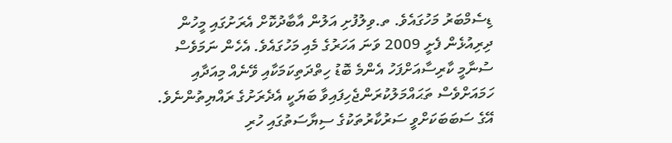ޑިސެމްބަރު މަހުގައެވެ. ތ.ވިލުފުށި އަލުން އާބާދުކޮށް އެރަށުގައި މީހުން ދިރިއުޅެން ފެށީ 2009 ވަނަ އަހަރުގެ މެއި މަހުގައެވެ. އެހެން ނަމަވެސް ސުނާމީ ކާރިސާއަށްފަހު އެންމެ ބޮޑު ހިތްދަތިކަމަކާއި ވޭނެއް މިއަދާއި ހަމައަށްވެސް ތަޙައްމަލުކުރަންޖެހިފައިވާ ބަޔަކީ އެދެރަށުގެ ރައްޔިތުންނެވެ. އޭގެ ސަބަބަކަށްވީ ސަރުކާރުތަކުގެ ސިޔާސަތުގައި ހުރި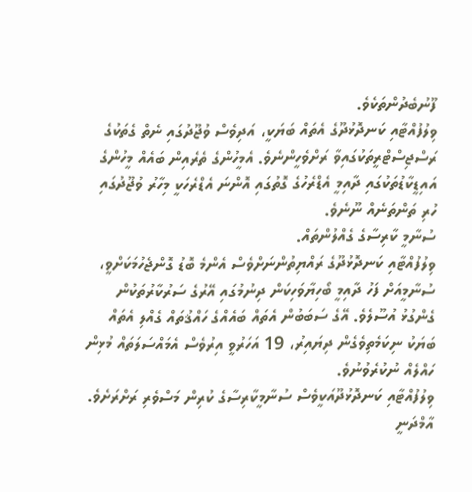ފޫނުބެދުންތަކެވެ.
ވިލުފުއްޓާއި ކަނދޮޅުދޫގެ އެތައް ބަޔަކީ، އަދިވެސް ވުޖޫދުގައި ނެތް ގެތަކުގެ ރަސްޖިސްޓްރީތަކުގައިވާ ރަށްވެހީންނެވެ. އެމީހުންގެ ތެރެއިން ބައެއް މީހުންގެ އައިޑީކާޑުތަކުގައި ދާއިމީ އެޑްރެހުގެ ގޮތުގައި އޮންނަ އެޑްރެހަކީ މިހާރު ވުޖޫދުގައި ހުރި ތަންތަނެއް ނޫނެވެ.
ސުނާމީ ކާރިސާގެ ގެއްލުންތައް.
ވިލުފުއްޓާއި ކަނދޮޅުދޫގެ ރައްޔިތުންނަށްވެސް އެންމެ ބޮޑު ގޮންޖެހުމަކަށްވީ، ސުނާމީއަށް ފަހު ދާއިމީ ބޯހިޔާވަހިކަން ދިނުމުގައި އޭރުގެ ސަރުކާރުތަކުން ގެންގުޅު އުސޫލެވެ. އޭގެ ސަބަބުން އެތައް ބައެއްގެ ހައްޤުތައް ގެއްލި އެތައް ބަޔަކު ނިކަމެތިވެގެން ދިޔައިރު، 19 އަހަރުވީ އިރުވެސް އެމައްސަލަތައް މުޅިން ހައްލެއް ނުކުރެވުނުވެ.
ވިލުފުއްޓާއި ކަނދޮޅުދޫއަކީވެސް ސުނާމީކާރިސާގެ ކުރިން މަސްވެރި ރަށްރަށެވެ. އާމްދަނީ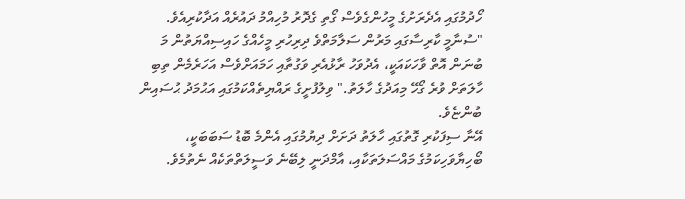ހޯދުމުގައި އެދެރަށުގެ މީހުންގެވެސް ގޯތި ގެދޮރު މުހިއްމު ދައުރެއް އަދާކުރިއެވެ.
"ސުނާމީ ކާރިސާގައި މަރުން ސަލާމަތްވެ ދިރިހުރި މީހެއްގެ ހައިސިއްޔަތުން މަ ބުނަން އޮތް ވާހަކައަކީ، އެދުވަހު ރާޅުއެރި ވަގުތާއި ހަމައަށްވެސް އަހަރެމެން ތިބި ހާލަތަށް ވުރެ ގޯހޭ މިއަދުގެ ހާލަތު." ވިލުފުށީގެ ރައްޔިތެއްކަމުގައި އަޙުމަދު ޙުސައިން ބުންޏެވެ.
އޭނާ ސިފަކުރި ގޮތުގައި ހާލަތު ދަށަށް ދިޔުމުގައި އެންމެ ބޮޑު ސަބަބަކީ، ބޯހިޔާވަހިކަމުގެ މައްސަލަތަކާއި، އާމްދަނީ ލިބޭނެ ވަސީލަތްތަކެއް ނެތުމެވެ.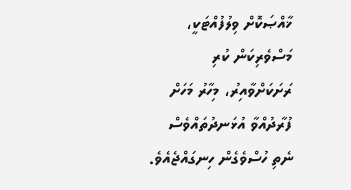ޚާއްޞަކޮށް ވިލުފުއްޓަކީ، މަސްވެރިކަން ކުރި ރަށަކަށްވާއިރު، މިހާރު މަހަށް ފުރާދުއްވާ އުޅަނދުތައްވެސް ނެތި ހުސްވެގެން ހިނގައްޖެއެވެ.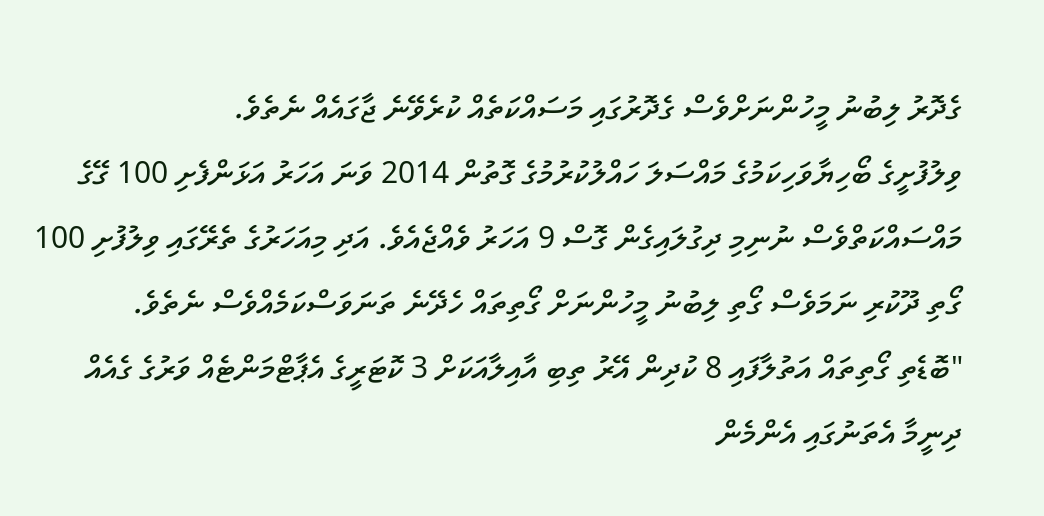ގެދޮރު ލިބުނު މީހުންނަށްވެސް ގެދޮރުގައި މަސައްކަތެއް ކުރެވޭނެ ޖާގައެއް ނެތެވެ.
ވިލުފުށީގެ ބޯހިޔާވަހިކަމުގެ މައްސަލަ ހައްލުކުރުމުގެ ގޮތުން 2014 ވަނަ އަހަރު އަޅަންފެށި 100 ގޭގެ މައްސައްކަތްވެސް ނުނިމި ދިގުލައިގެން ގޮސް 9 އަހަރު ވެއްޖެއެވެ. އަދި މިއަހަރުގެ ތެރޭގައި ވިލުފުށި 100 ގޯތި ދޫކުރި ނަމަވެސް ގޯތި ލިބުނު މީހުންނަށް ގޯތިތައް ހެދޭނެ ތަނަވަސްކަމެއްވެސް ނެތެވެ.
"ބޮޑެތި ގޯތިތައް އަތުލާފައި 8 ކުދިން އޭރު ތިބި އާއިލާއަކަށް 3 ކޮޓަރީގެ އެޕާޓްމަންޓެއް ވަރުގެ ގެއެއް ދިނީމާ އެތަނުގައި އެންމެން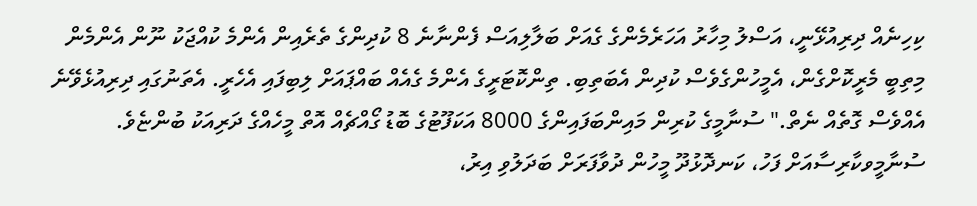ކިހިނެއް ދިރިއުޅޭނީ، އަސްލު މިހާރު އަހަރެމެންގެ ގެއަށް ބަލާލިއަސް ފެންނާނެ 8 ކުދިންގެ ތެރެއިން އެންމެ ކުއްޖަކު ނޫން އެންމެން މިތިބީ މެރީކޮށްގެން، އެމީހުންގެވެސް ކުދިން އެބަތިބި. ތިންކޮޓަރީގެ އެންމެ ގެއެއް ބައްޕައަށް ލިބިފައި އެހެރީ. އެތަނުގައި ދިރިއުޅެވޭނެ އެއްވެސް ގޮތެއް ނެތް." ސުނާމީގެ ކުރިން މައިންބަފައިންގެ 8000 އަކަފޫޓުގެ ބޮޑު ގޯއްޗެއް އޮތް މީހެއްގެ ދަރިއަކު ބުންޏެވެ.
ސުނާމީވކާރިސާއަށް ފަހު، ކަނދޮޅުދޫ މީހުން ދުވާފަރަށް ބަދަލުވި އިރު،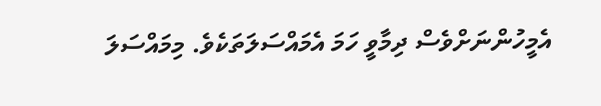އެމީހުންނަށްވެސް ދިމާވީ ހަމަ އެމައްސަލަތަކެވެ. މިމައްސަލަ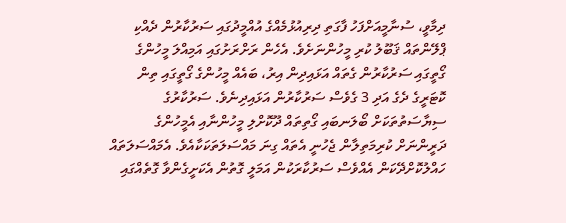ދިމާވީ، ސުނާމީއަށްފަހު ފާގަތި ދިރިއުޅުމެއްގެ އުއްމީދުގައި ސަރުކާރުން ދެއްކި ޕްލޭންތައް ޤަބޫލު ކުރި މީހުންނަށެވެ. އެހެން ރަށްރަށުގައި އަމިއްލަ މީހުންގެ ގޯތީގައި ސަރުކާރުން ގެތައް އަޅައިދިން އިރު، ބައެއް މީހުންގެ ގޯތީގައި ތިން ކޮޓަރީގެ ދެގެ އަދި 3 ގެވެސް ސަރުކާރުން އަޅައިދިނެވެ. ސަރުކާރުގެ ސިޔާސަތުތަކަށް ބޯލަނބައި ގޯތިތައް ދޫކޮށްލި މީހުންނާއި އެމީހުންގެ ދަރީންނަށް ކުރިމަތިލާން ޖެހުނީ އެތައް ގިނަ މައްސަލަތަކަކާއެވެ. އެމައްސަލަތައް ހައްލުކޮށްދޭކަން އެއްވެސް ސަރުކާރަކުން އަމަލީ ގޮތުން އެކަށީގެންވާ ގޮތެއްގައި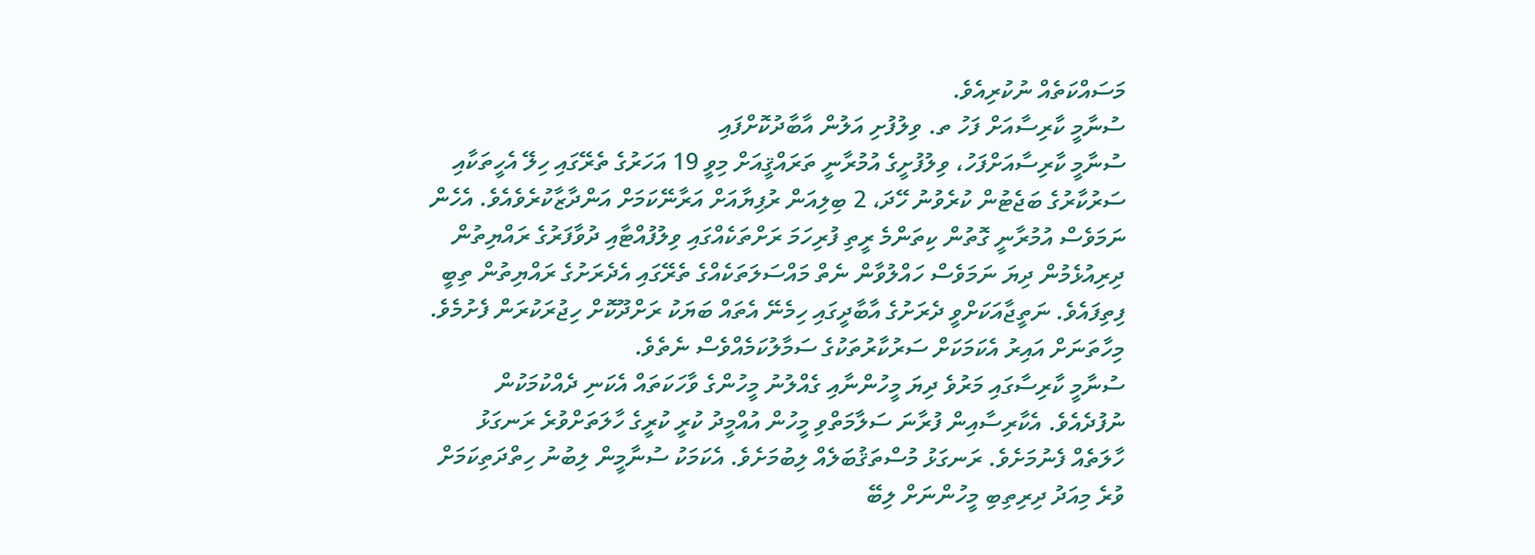މަސައްކަތެއް ނުކުރިއެވެ.
ސުނާމީ ކާރިސާއަށް ފަހު ތ. ވިލުފުށި އަލުން އާބާދުކޮށްފައި
ސުނާމީ ކާރިސާއަށްފަހު، ވިލުފުށީގެ އުމުރާނީ ތަރައްޤީއަށް މިވީ 19 އަހަރުގެ ތެރޭގައި ހިލޭ އެހީތަކާއި ސަރުކާރުގެ ބަޖެޓުން ކުރެވުނު ހޭދަ، 2 ބިލިއަން ރުފިޔާއަށް އަރާނޭކަމަށް އަންދާޒާކުރެވެއެވެ. އެހެން ނަމަވެސް އުމުރާނީ ގޮތުން ކިތަންމެ ރީތި ފުރިހަމަ ރަށްތަކެއްގައި ވިލުފުއްޓާއި ދުވާފަރުގެ ރައްޔިތުން ދިރިއުޅެމުން ދިޔަ ނަމަވެސް ހައްލުވާން ނެތް މައްސަލަތަކެއްގެ ތެރޭގައި އެދެރަށުގެ ރައްޔިތުން ތިބީ ފިތިފައެވެ. ނަތީޖާއަކަށްވީ ދެރަށުގެ އާބާދީގައި ހިމެނޭ އެތައް ބަޔަކު ރަށްދޫކޮށް ހިޖުރަކުރަން ފެށުމެވެ. މިހާތަނަށް އައިރު އެކަމަކަށް ސަރުކާރުތަކުގެ ސަމާލުކަމެއްވެސް ނެތެވެ.
ސުނާމީ ކާރިސާގައި މަރުވެ ދިޔަ މީހުންނާއި ގެއްލުނު މީހުންގެ ވާހަކަތައް އެކަނި ދެއްކުމަކުން ނުފުދެއެވެ. އެކާރިސާއިން ފުރާނަ ސަލާމަތްވި މީހުން އުއްމީދު ކުރީ ކުރީގެ ހާލަތަށްވުރެ ރަނގަޅު ހާލަތެއް ފެނުމަށެވެ. ރަނގަޅު މުސްތަޤުބަލެއް ލިބުމަށެވެ. އެކަމަކު ސުނާމީން ލިބުނު ހިތްދަތިކަމަށް ވުރެ މިއަދު ދިރިތިބި މީހުންނަށް ލިބޭ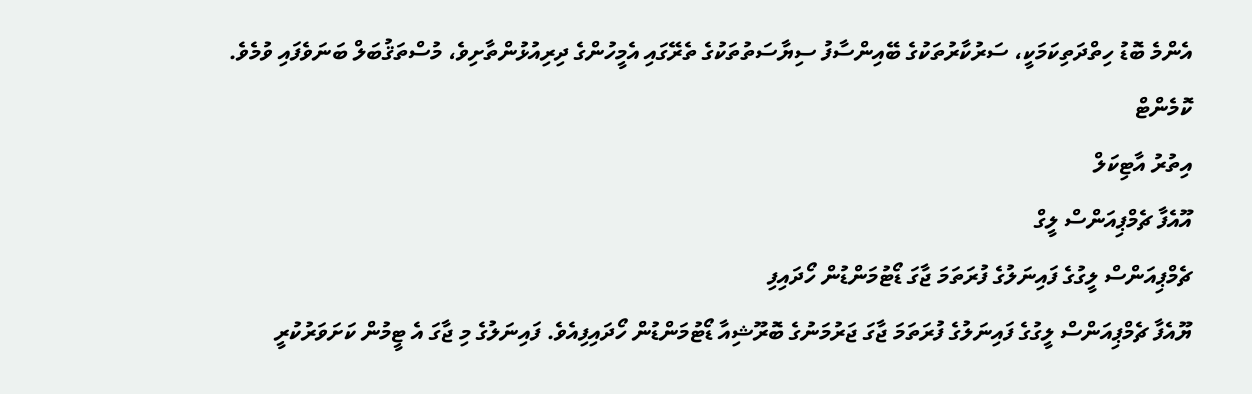އެންމެ ބޮޑު ހިތްދަތިކަމަކީ، ސަރުކާރުތަކުގެ ބޭއިންސާފު ސިޔާސަތުތަކުގެ ތެރޭގައި އެމީހުންގެ ދިރިއުޅުންތާށިވެ، މުސްތަޤުބަލް ބަނަވެފައި ވުމެވެ.
ކޮމެންޓް
އިތުރު އާޓިކަލް
އޫއެފާ ޗެމްޕިއަންސް ލީގް
ޗެމްޕިއަންސް ލީގުގެ ފައިނަލުގެ ފުރަތަމަ ޖާގަ ޑޯޓުމަންޑުން ހޯދައިފި
ޔޫއެފާ ޗެމްޕިއަންސް ލީގުގެ ފައިނަލުގެ ފުރަތަމަ ޖާގަ ޖަރުމަނުގެ ބޮރޫޝިއާ ޑޯޓުމަންޑުން ހޯދައިފިއެވެ. ފައިނަލުގެ މި ޖާގަ އެ ޓީމުން ކަށަވަރުކުރީ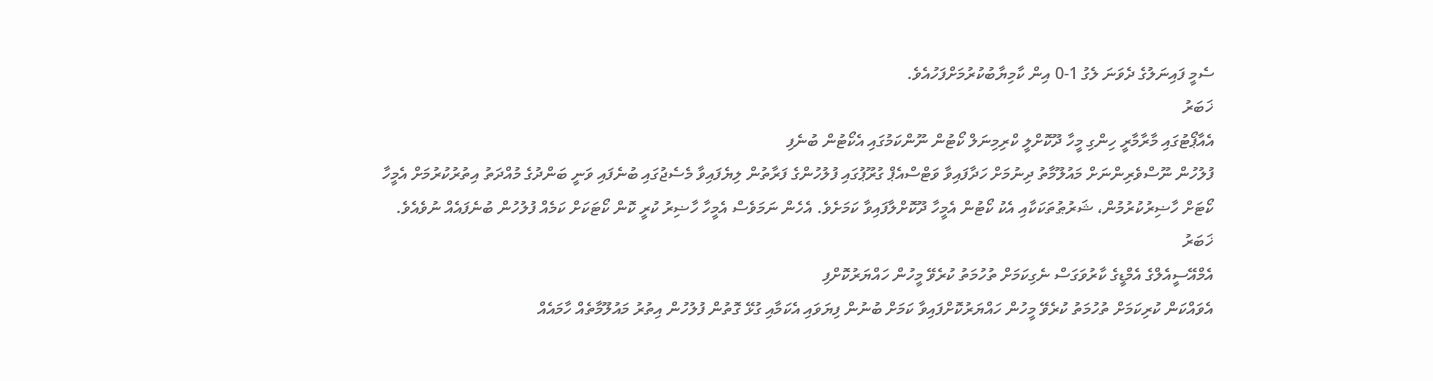ސެމީ ފައިނަލުގެ ދެވަނަ ލެގު 1-0 އިން ކާމިޔާބުކުރުމަށްފަހުއެވެ.
ޚަބަރު
އެއާޕޯޓުގައި މާރާމާރީ ހިންގި މީހާ ދޫކޮށްލީ ކްރިމިނަލް ކޯޓުން ނޫންކަމުގައި އެކޯޓުން ބުނެފި
ފުލުހުން ނޫސްވެރިންނަށް މައުލޫމާތު ދިނުމަށް ހަދާފައިވާ ވަޓްސްއެޕް ގުރޫޕުގައި ފުލުހުންގެ ފަރާތުން ލިޔެފައިވާ މެސެޖުގައި ބުނެފައި ވަނީ ބަންދުގެ މުއްދަތު އިތުރުކުރުމަށް އެމީހާ ކޯޓަށް ހާޟިރުކުރުމުން، ޝަރުޠުތަކަކާއި އެކު ކޯޓުން އެމީހާ ދޫކޮށްލާފައިވާ ކަމަށެވެ. އެހެން ނަމަވެސް އެމީހާ ހާޟިރު ކުރީ ކޮން ކޯޓަކަށް ކަމެއް ފުލުހުން ބުނެފައެއް ނުވެއެވެ.
ޚަބަރު
އެމްއޭސީއެލްގެ އެމްޑީގެ ކާރުވަގަސް ނެގިކަމަށް ތުހުމަތު ކުރެވޭ މީހުން ހައްޔަރުކޮށްފި
އެވައްކަން ކުރިކަމަށް ތުހުމަތު ކުރެވޭ މީހުން ހައްޔަރުކޮށްފައިވާ ކަމަށް ބުނުން ފިޔަވައި އެކަމާއި ގުޅޭ ގޮތުން ފުލުހުން އިތުރު މައުލޫމާތެއް ހާމައެއް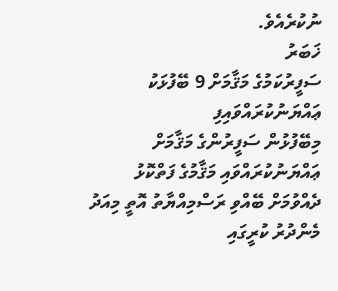ނުކުރެއެވެ.
ޚަބަރު
ސަފީރުކަމުގެ މަޤާމަށް 9 ބޭފުޅަކު ޢައްޔަނުކުރައްވައިފި
މިބޭފުޅުން ސަފީރުންގެ މަޤާމަށް ޢައްޔަނުކުރައްވައި މަޤާމުގެ ފަތްކޮޅު ދެއްވުމަށް ބޭއްވި ރަސްމިއްޔާތު އޮތީ މިއަދު މެންދުރު ކުރީގައި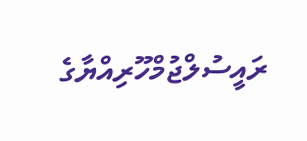ރައީސުލްޖުމްހޫރިއްޔާގެ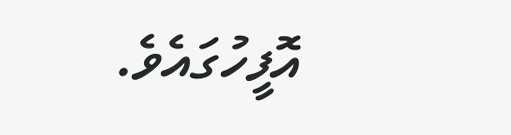އޮފީހުގައެވެ.